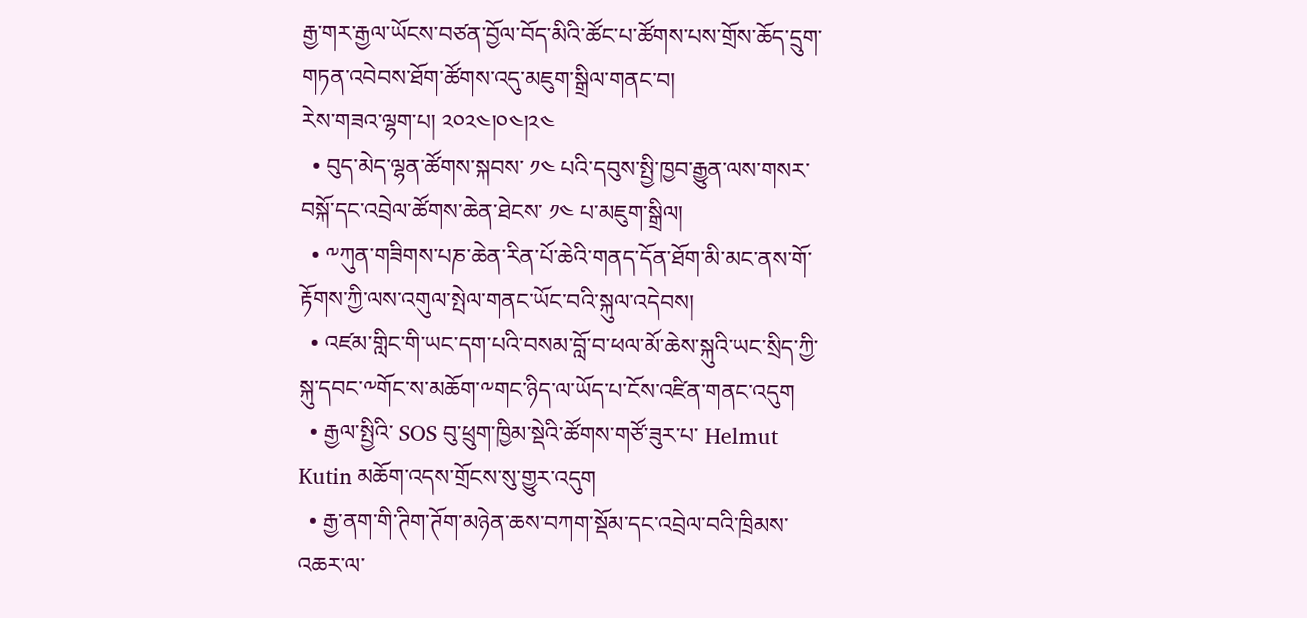རྒྱ་གར་རྒྱལ་ཡོངས་བཙན་བྱོལ་བོད་མིའི་ཚོང་པ་ཚོགས་པས་གྲོས་ཆོད་དྲུག་གཏན་འབེབས་ཐོག་ཚོགས་འདུ་མཇུག་སྒྲིལ་གནང་བ།
རེས་གཟའ་ལྷག་པ། ༢༠༢༤།༠༤།༢༤
  • བུད་མེད་ལྷན་ཚོགས་སྐབས་ ༡༤ པའི་དབུས་སྤྱི་ཁྱབ་རྒྱུན་ལས་གསར་བསྐོ་དང་འབྲེལ་ཚོགས་ཆེན་ཐེངས་ ༡༤ པ་མཇུག་སྒྲིལ།
  • ༸ཀུན་གཟིགས་པཎ་ཆེན་རིན་པོ་ཆེའི་གནད་དོན་ཐོག་མི་མང་ནས་གོ་རྟོགས་ཀྱི་ལས་འགུལ་སྤེལ་གནང་ཡོང་བའི་སྐུལ་འདེབས།
  • འཛམ་གླིང་གི་ཡང་དག་པའི་བསམ་བློ་བ་ཕལ་མོ་ཆེས་སྐུའི་ཡང་སྲིད་ཀྱི་སྐུ་དབང་༸གོང་ས་མཆོག་༸གང་ཉིད་ལ་ཡོད་པ་ངོས་འཛིན་གནང་འདུག
  • རྒྱལ་སྤྱིའི་ SOS བུ་ཕྲུག་ཁྱིམ་སྡེའི་ཚོགས་གཙོ་ཟུར་པ་ Helmut Kutin མཆོག་འདས་གྲོངས་སུ་གྱུར་འདུག
  • རྒྱ་ནག་གི་ཊིག་ཊོག་མཉེན་ཆས་བཀག་སྡོམ་དང་འབྲེལ་བའི་ཁྲིམས་འཆར་ལ་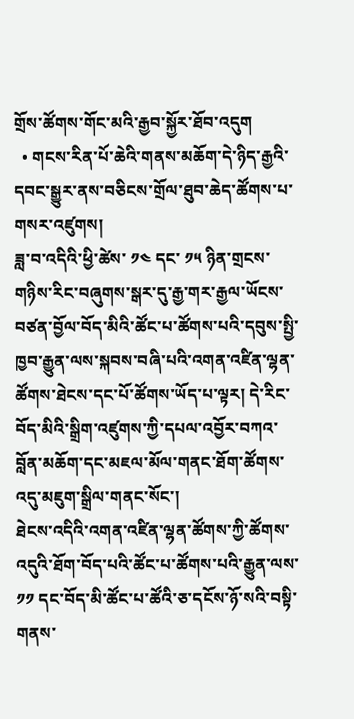གྲོས་ཚོགས་གོང་མའི་རྒྱབ་སྐྱོར་ཐོབ་འདུག
  • གངས་རིན་པོ་ཆེའི་གནས་མཆོག་དེ་ཉིད་རྒྱའི་དབང་སྒྱུར་ནས་བཅིངས་གྲོལ་ཐུབ་ཆེད་ཚོགས་པ་གསར་འཛུགས།
ཟླ་བ་འདིའི་ཕྱི་ཚེས་ ༡༤ དང་ ༡༥ ཉིན་གྲངས་གཉིས་རིང་བཞུགས་སྒར་དུ་རྒྱ་གར་རྒྱལ་ཡོངས་བཙན་བྱོལ་བོད་མིའི་ཚོང་པ་ཚོགས་པའི་དབུས་སྤྱི་ཁྱབ་རྒྱུན་ལས་སྐབས་བཞི་པའི་འགན་འཛིན་ལྷན་ཚོགས་ཐེངས་དང་པོ་ཚོགས་ཡོད་པ་ལྟར། དེ་རིང་བོད་མིའི་སྒྲིག་འཛུགས་ཀྱི་དཔལ་འབྱོར་བཀའ་བློན་མཆོག་དང་མཇལ་མོལ་གནང་ཐོག་ཚོགས་འདུ་མཇུག་སྒྲིལ་གནང་སོང་།
ཐེངས་འདིའི་འགན་འཛིན་ལྷན་ཚོགས་ཀྱི་ཚོགས་འདུའི་ཐོག་བོད་པའི་ཚོང་པ་ཚོགས་པའི་རྒྱུན་ལས་ ༡༡ དང་བོད་མི་ཚོང་པ་ཚོའི་ཅ་དངོས་ཉོ་སའི་བསྟི་གནས་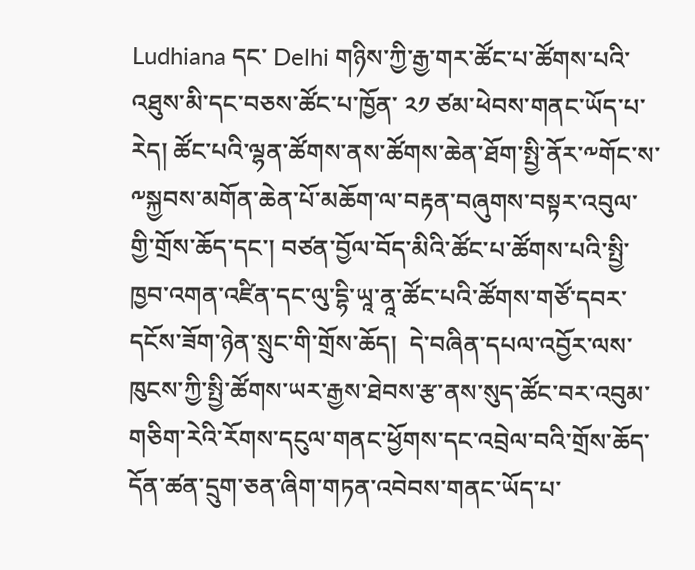Ludhiana དང་ Delhi གཉིས་ཀྱི་རྒྱ་གར་ཚོང་པ་ཚོགས་པའི་འཐུས་མི་དང་བཅས་ཚོང་པ་ཁྱོན་ ༢༡ ཙམ་ཕེབས་གནང་ཡོད་པ་རེད། ཚོང་པའི་ལྷན་ཚོགས་ནས་ཚོགས་ཆེན་ཐོག་སྤྱི་ནོར་༸གོང་ས་༸སྐྱབས་མགོན་ཆེན་པོ་མཆོག་ལ་བརྟན་བཞུགས་བསྟར་འབུལ་གྱི་གྲོས་ཆོད་དང་། བཙན་བྱོལ་བོད་མིའི་ཚོང་པ་ཚོགས་པའི་སྤྱི་ཁྱབ་འགན་འཛིན་དང་ལུ་དྷི་ཡཱ་ནཱ་ཚོང་པའི་ཚོགས་གཙོ་དབར་དངོས་ཟོག་ཉེན་སྲུང་གི་གྲོས་ཆོད།  དེ་བཞིན་དཔལ་འབྱོར་ལས་ཁུངས་ཀྱི་སྤྱི་ཚོགས་ཡར་རྒྱས་ཐེབས་རྩ་ནས་སུད་ཚོང་བར་འབུམ་གཅིག་རེའི་རོགས་དངུལ་གནང་ཕྱོགས་དང་འབྲེལ་བའི་གྲོས་ཆོད་དོན་ཚན་དྲུག་ཅན་ཞིག་གཏན་འབེབས་གནང་ཡོད་པ་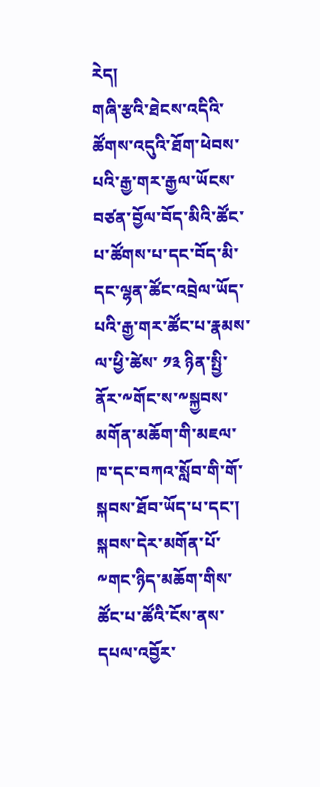རེད།
གཞི་རྩའི་ཐེངས་འདིའི་ཚོགས་འདུའི་ཐོག་ཕེབས་པའི་རྒྱ་གར་རྒྱལ་ཡོངས་བཙན་བྱོལ་བོད་མིའི་ཚོང་པ་ཚོགས་པ་དང་བོད་མི་དང་ལྷན་ཚོང་འབྲེལ་ཡོད་པའི་རྒྱ་གར་ཚོང་པ་རྣམས་ལ་ཕྱི་ཚེས་ ༡༣ ཉིན་སྤྱི་ནོར་༸གོང་ས་༸སྐྱབས་མགོན་མཆོག་གི་མཇལ་ཁ་དང་བཀའ་སློབ་གི་གོ་སྐབས་ཐོབ་ཡོད་པ་དང་། སྐབས་དེར་མགོན་པོ་༸གང་ཉིད་མཆོག་གིས་ཚོང་པ་ཚོའི་ངོས་ནས་དཔལ་འབྱོར་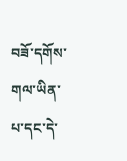བཟོ་དགོས་གལ་ཡིན་པ་དང་དེ་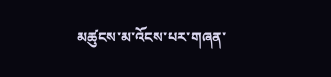མཚུངས་མ་འོངས་པར་གཞན་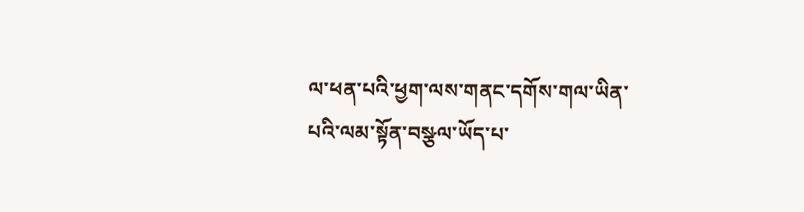ལ་ཕན་པའི་ཕྱག་ལས་གནང་དགོས་གལ་ཡིན་པའི་ལམ་སྟོན་བསྩལ་ཡོད་པ་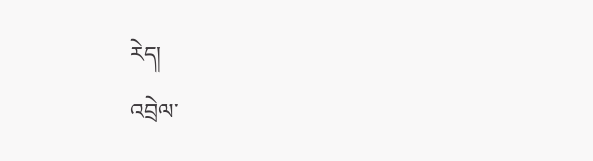རེད།
འབྲེལ་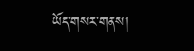ཡོད་གསར་གནས།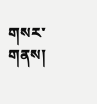གསར་གནས།